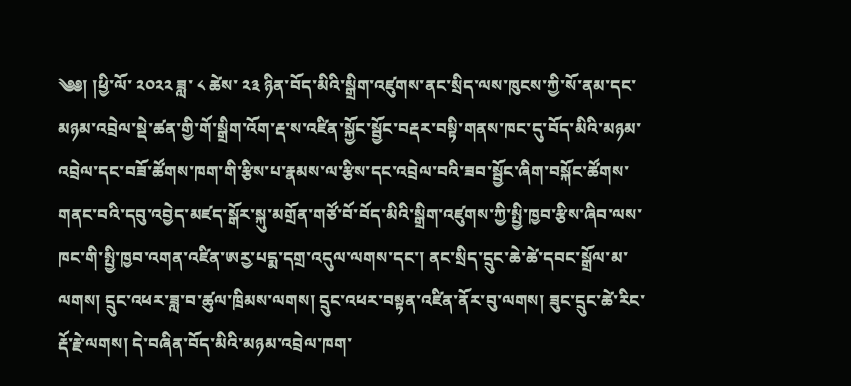༄༅། །ཕྱི་ལོ་ ༢༠༢༢ ཟླ་ ༨ ཚེས་ ༢༣ ཉིན་བོད་མིའི་སྒྲིག་འཛུགས་ནང་སྲིད་ལས་ཁུངས་ཀྱི་སོ་ནམ་དང་མཉམ་འབྲེལ་སྡེ་ཚན་གྱི་གོ་སྒྲིག་འོག་རྡ་ས་འཛིན་སྐྱོང་སྦྱོང་བརྡར་བསྟི་གནས་ཁང་དུ་བོད་མིའི་མཉམ་འབྲེལ་དང་བཟོ་ཚོགས་ཁག་གི་རྩིས་པ་རྣམས་ལ་རྩིས་དང་འབྲེལ་བའི་ཟབ་སྦྱོང་ཞིག་བསྐོང་ཚོགས་གནང་བའི་དབུ་འབྱེད་མཛད་སྒོར་སྐུ་མགྲོན་གཙོ་བོ་བོད་མིའི་སྒྲིག་འཛུགས་ཀྱི་སྤྱི་ཁྱབ་རྩིས་ཞིབ་ལས་ཁང་གི་སྤྱི་ཁྱབ་འགན་འཛིན་ཨརྱ་པདྨ་དགྲ་འདུལ་ལགས་དང་། ནང་སྲིད་དྲུང་ཆེ་ཚེ་དབང་སྒྲོལ་མ་ལགས། དྲུང་འཕར་ཟླ་བ་ཚུལ་ཁྲིམས་ལགས། དྲུང་འཕར་བསྟན་འཛིན་ནོར་བུ་ལགས། ཟུང་དྲུང་ཚེ་རིང་རྡོ་རྗེ་ལགས། དེ་བཞིན་བོད་མིའི་མཉམ་འབྲེལ་ཁག་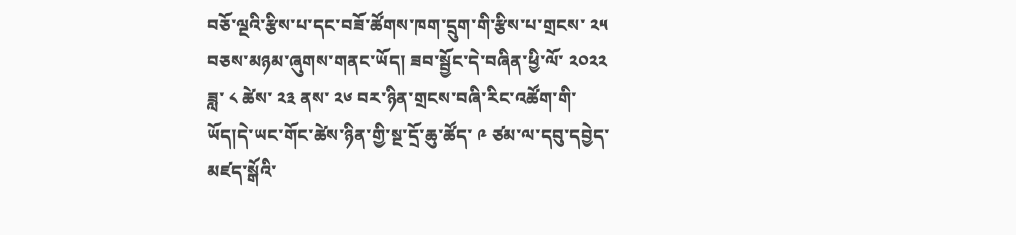བཅོ་ལྔའི་རྩིས་པ་དང་བཟོ་ཚོགས་ཁག་དྲུག་གི་རྩིས་པ་གྲངས་ ༢༥ བཅས་མཉམ་ཞུགས་གནང་ཡོད། ཟབ་སྦྱོང་དེ་བཞིན་ཕྱི་ལོ་ ༢༠༢༢ ཟླ་ ༨ ཚེས་ ༢༣ ནས་ ༢༦ བར་ཉིན་གྲངས་བཞི་རིང་འཚོག་གི་ཡོད།དེ་ཡང་གོང་ཚེས་ཉིན་གྱི་སྔ་དྲོ་ཆུ་ཚོད་ ༩ ཙམ་ལ་དབུ་དབྱེད་མཛད་སྒོའི་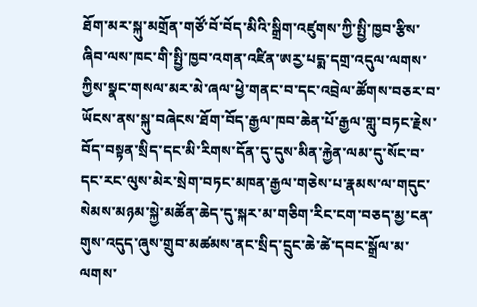ཐོག་མར་སྐུ་མགྲོན་གཙོ་བོ་བོད་མིའི་སྒྲིག་འཛུགས་ཀྱི་སྤྱི་ཁྱབ་རྩིས་ཞིབ་ལས་ཁང་གི་སྤྱི་ཁྱབ་འགན་འཛིན་ཨརྱ་པདྨ་དགྲ་འདུལ་ལགས་ཀྱིས་སྣང་གསལ་མར་མེ་ཞལ་ཕྱེ་གནང་བ་དང་འབྲེལ་ཚོགས་བཅར་བ་ཡོངས་ནས་སྐུ་བཞེངས་ཐོག་བོད་རྒྱལ་ཁབ་ཆེན་པོ་རྒྱལ་གླུ་བཏང་རྗེས་བོད་བསྟན་སྲིད་དང་མི་རིགས་དོན་དུ་དུས་མིན་རྐྱེན་ལམ་དུ་སོང་བ་དང་རང་ལུས་མེར་སྲེག་བཏང་མཁན་རྒྱལ་གཅེས་པ་རྣམས་ལ་གདུང་སེམས་མཉམ་སྐྱེ་མཚོན་ཆེད་དུ་སྐར་མ་གཅིག་རིང་ངག་བཅད་མྱ་ངན་གུས་འདུད་ཞུས་གྲུབ་མཚམས་ནང་སྲིད་དྲུང་ཆེ་ཚེ་དབང་སྒྲོལ་མ་ལགས་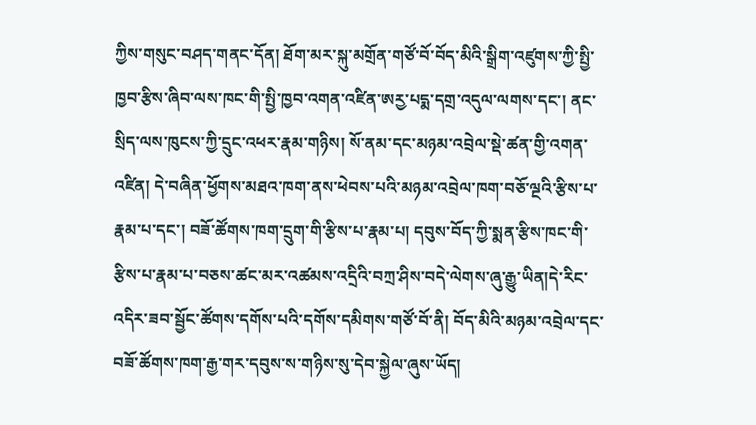ཀྱིས་གསུང་བཤད་གནང་དོན། ཐོག་མར་སྐུ་མགྲོན་གཙོ་བོ་བོད་མིའི་སྒྲིག་འཛུགས་ཀྱི་སྤྱི་ཁྱབ་རྩིས་ཞིབ་ལས་ཁང་གི་སྤྱི་ཁྱབ་འགན་འཛིན་ཨརྱ་པདྨ་དགྲ་འདུལ་ལགས་དང་། ནང་སྲིད་ལས་ཁུངས་ཀྱི་དྲུང་འཕར་རྣམ་གཉིས། སོ་ནམ་དང་མཉམ་འབྲེལ་སྡེ་ཚན་གྱི་འགན་འཛིན། དེ་བཞིན་ཕྱོགས་མཐའ་ཁག་ནས་ཕེབས་པའི་མཉམ་འབྲེལ་ཁག་བཅོ་ལྔའི་རྩིས་པ་རྣམ་པ་དང་། བཟོ་ཚོགས་ཁག་དྲུག་གི་རྩིས་པ་རྣམ་པ། དབུས་བོད་ཀྱི་སྨན་རྩིས་ཁང་གི་རྩིས་པ་རྣམ་པ་བཅས་ཚང་མར་འཚམས་འདྲིའི་བཀྲ་ཤིས་བདེ་ལེགས་ཞུ་རྒྱུ་ཡིན།དེ་རིང་འདིར་ཟབ་སྦྱོང་ཚོགས་དགོས་པའི་དགོས་དམིགས་གཙོ་བོ་ནི། བོད་མིའི་མཉམ་འབྲེལ་དང་བཟོ་ཚོགས་ཁག་རྒྱ་གར་དབུས་ས་གཉིས་སུ་དེབ་སྐྱེལ་ཞུས་ཡོད།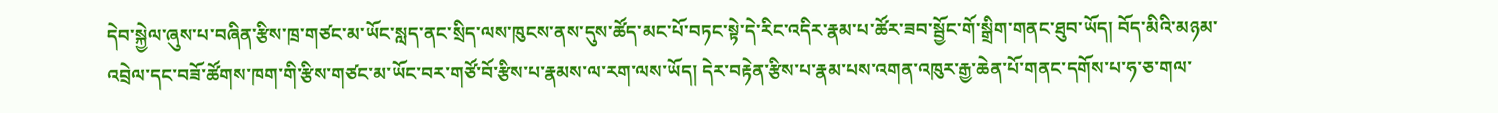དེབ་སྐྱེལ་ཞུས་པ་བཞིན་རྩིས་ཁྲ་གཙང་མ་ཡོང་སླད་ནང་སྲིད་ལས་ཁུངས་ནས་དུས་ཚོད་མང་པོ་བཏང་སྟེ་དེ་རིང་འདིར་རྣམ་པ་ཚོར་ཟབ་སྦྱོང་གོ་སྒྲིག་གནང་ཐུབ་ཡོད། བོད་མིའི་མཉམ་འབྲེལ་དང་བཟོ་ཚོགས་ཁག་གི་རྩིས་གཙང་མ་ཡོང་བར་གཙོ་བོ་རྩིས་པ་རྣམས་ལ་རག་ལས་ཡོད། དེར་བརྟེན་རྩིས་པ་རྣམ་པས་འགན་འཁུར་རྒྱ་ཆེན་པོ་གནང་དགོས་པ་ཧ་ཅ་གལ་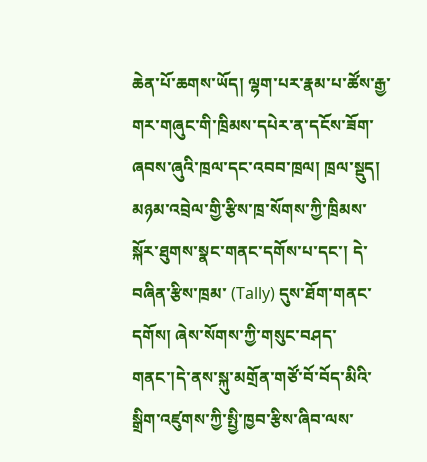ཆེན་པོ་ཆགས་ཡོད། ལྷག་པར་རྣམ་པ་ཚོས་རྒྱ་གར་གཞུང་གི་ཁྲིམས་དཔེར་ན་དངོས་ཟོག་ཞབས་ཞུའི་ཁྲལ་དང་འབབ་ཁྲལ། ཁྲལ་སྡུད། མཉམ་འབྲེལ་གྱི་རྩིས་ཁྲ་སོགས་ཀྱི་ཁྲིམས་སྐོར་ཐུགས་སྣང་གནང་དགོས་པ་དང་། དེ་བཞིན་རྩིས་ཁྲམ་ (Tally) དུས་ཐོག་གནང་དགོས། ཞེས་སོགས་ཀྱི་གསུང་བཤད་གནང་།དེ་ནས་སྐུ་མགྲོན་གཙོ་བོ་བོད་མིའི་སྒྲིག་འཛུགས་ཀྱི་སྤྱི་ཁྱབ་རྩིས་ཞིབ་ལས་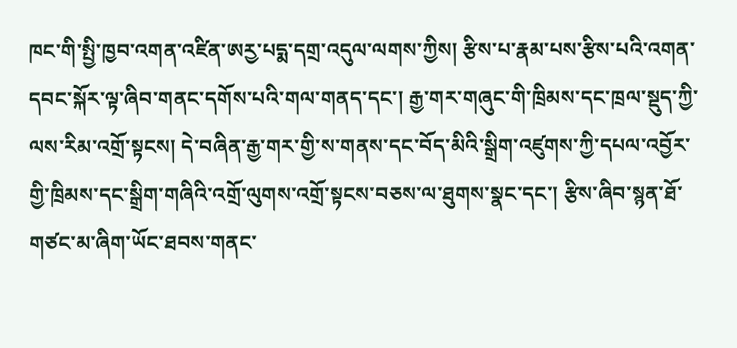ཁང་གི་སྤྱི་ཁྱབ་འགན་འཛིན་ཨརྱ་པདྨ་དགྲ་འདུལ་ལགས་ཀྱིས། རྩིས་པ་རྣམ་པས་རྩིས་པའི་འགན་དབང་སྐོར་ལྟ་ཞིབ་གནང་དགོས་པའི་གལ་གནད་དང་། རྒྱ་གར་གཞུང་གི་ཁྲིམས་དང་ཁྲལ་སྡུད་ཀྱི་ལས་རིམ་འགྲོ་སྟངས། དེ་བཞིན་རྒྱ་གར་གྱི་ས་གནས་དང་བོད་མིའི་སྒྲིག་འཛུགས་ཀྱི་དཔལ་འབྱོར་གྱི་ཁྲིམས་དང་སྒྲིག་གཞིའི་འགྲོ་ལུགས་འགྲོ་སྟངས་བཅས་ལ་ཐུགས་སྣང་དང་། རྩིས་ཞིབ་སྙན་ཐོ་གཙང་མ་ཞིག་ཡོང་ཐབས་གནང་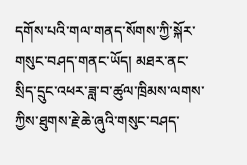དགོས་པའི་གལ་གནད་སོགས་ཀྱི་སྐོར་གསུང་བཤད་གནང་ཡོད། མཐར་ནང་སྲིད་དྲུང་འཕར་ཟླ་བ་ཚུལ་ཁྲིམས་ལགས་ཀྱིས་ཐུགས་རྗེ་ཆེ་ཞུའི་གསུང་བཤད་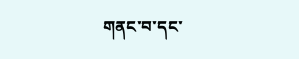གནང་བ་དང་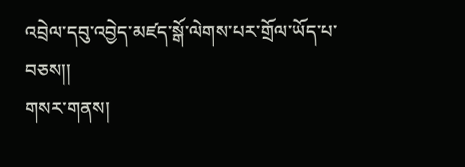འབྲེལ་དབུ་འབྱེད་མཛད་སྒོ་ལེགས་པར་གྲོལ་ཡོད་པ་བཅས།།
གསར་གནས།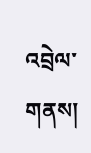འབྲེལ་གནས།